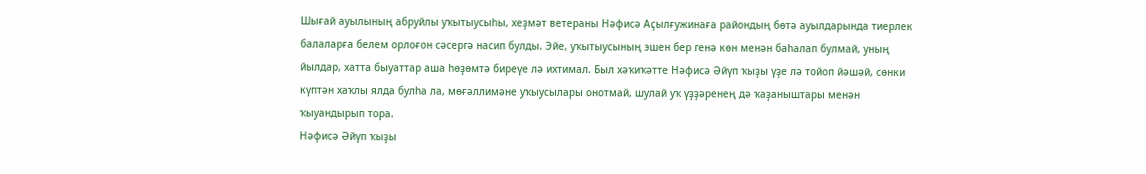Шығай ауылының абруйлы уҡытыусыһы, хеҙмәт ветераны Нәфисә Аҫылғужинаға райондың бөтә ауылдарында тиерлек балаларға белем орлоғон сәсергә насип булды. Эйе, уҡытыусының эшен бер генә көн менән баһалап булмай, уның йылдар, хатта быуаттар аша һөҙөмтә биреүе лә ихтимал. Был хәҡиҡәтте Нәфисә Әйүп ҡыҙы үҙе лә тойоп йәшәй, сөнки күптән хаҡлы ялда булһа ла, мөғәллимәне уҡыусылары онотмай, шулай уҡ үҙҙәренең дә ҡаҙаныштары менән ҡыуандырып тора.
Нәфисә Әйүп ҡыҙы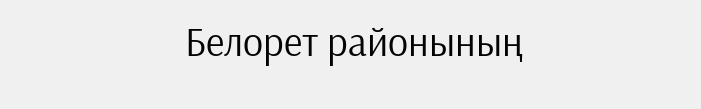Белорет районының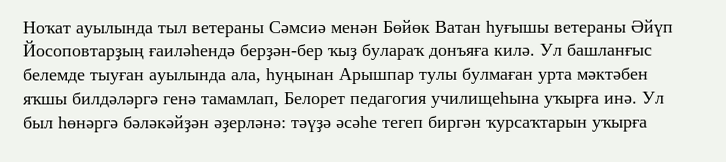Ноҡат ауылында тыл ветераны Сәмсиә менән Бөйөк Ватан һуғышы ветераны Әйүп Йосоповтарҙың ғаиләһендә берҙән-бер ҡыҙ булараҡ донъяға килә. Ул башланғыс белемде тыуған ауылында ала, һуңынан Арышпар тулы булмаған урта мәктәбен яҡшы билдәләргә генә тамамлап, Белорет педагогия училищеһына уҡырға инә. Ул был һөнәргә бәләкәйҙән әҙерләнә: тәүҙә әсәһе тегеп биргән ҡурсаҡтарын уҡырға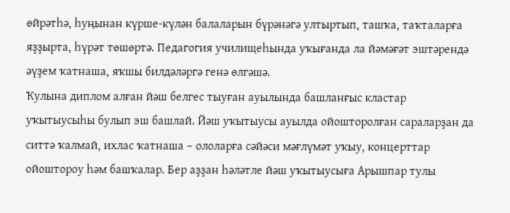өйрәтһә, һуңынан күрше-күлән балаларын бүрәнәгә ултыртып, ташҡа, таҡталарға яҙҙырта, һүрәт төшөртә. Педагогия училищеһында уҡығанда ла йәмәғәт эштәрендә әүҙем ҡатнаша, яҡшы билдәләргә генә өлгәшә.
Ҡулына диплом алған йәш белгес тыуған ауылында башланғыс кластар уҡытыусыһы булып эш башлай. Йәш уҡытыусы ауылда ойошторолған сараларҙан да ситтә ҡалмай, ихлас ҡатнаша – ололарға сәйәси мәғлүмәт уҡыу, концерттар ойоштороу һәм башҡалар. Бер аҙҙан һәләтле йәш уҡытыусыға Арышпар тулы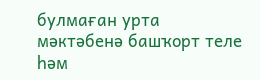булмаған урта мәктәбенә башҡорт теле һәм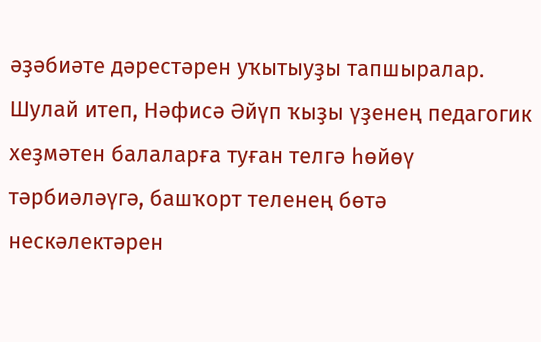әҙәбиәте дәрестәрен уҡытыуҙы тапшыралар. Шулай итеп, Нәфисә Әйүп ҡыҙы үҙенең педагогик хеҙмәтен балаларға туған телгә һөйөү тәрбиәләүгә, башҡорт теленең бөтә нескәлектәрен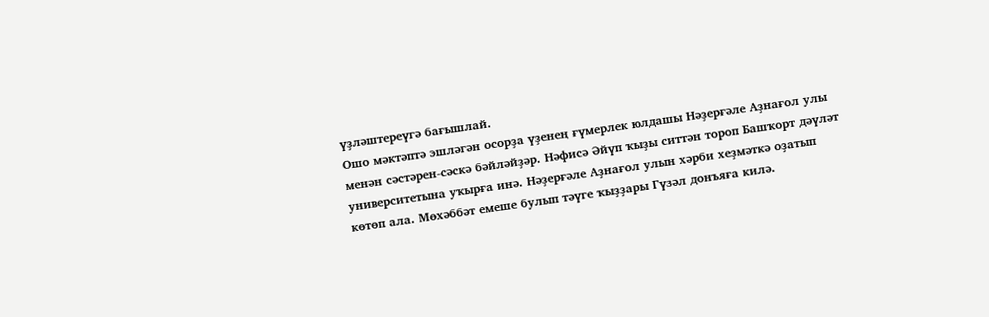үҙләштереүгә бағышлай.
Ошо мәктәптә эшләгән осорҙа үҙенең ғүмерлек юлдашы Нәҙерғәле Аҙнағол улы менән сәстәрен-сәскә бәйләйҙәр. Нәфисә Әйүп ҡыҙы ситтән тороп Башҡорт дәүләт университетына уҡырға инә. Нәҙерғәле Аҙнағол улын хәрби хеҙмәткә оҙатып көтөп ала. Мөхәббәт емеше булып тәүге ҡыҙҙары Гүзәл донъяға килә.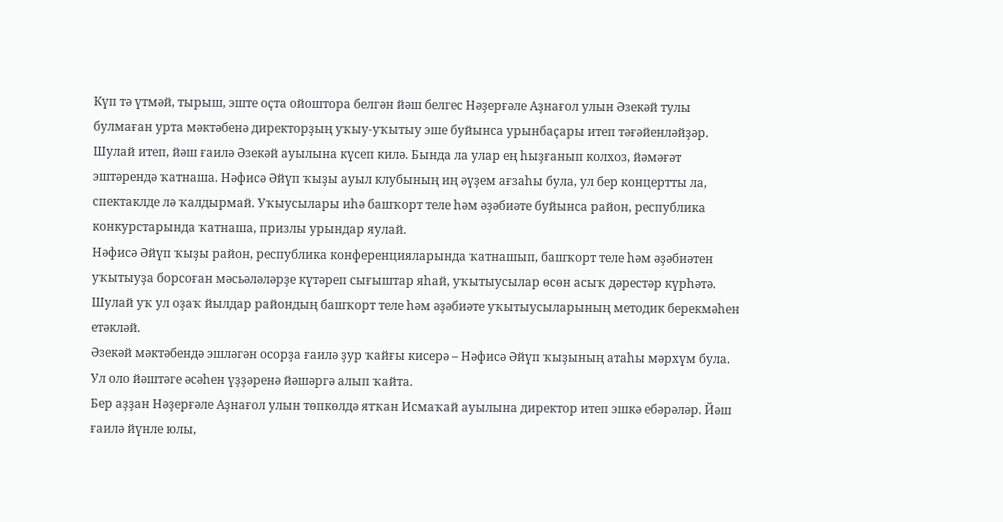Күп тә үтмәй, тырыш, эште оҫта ойоштора белгән йәш белгес Нәҙерғәле Аҙнағол улын Әзекәй тулы булмаған урта мәктәбенә директорҙың уҡыу-уҡытыу эше буйынса урынбаҫары итеп тәғәйенләйҙәр. Шулай итеп, йәш ғаилә Әзекәй ауылына күсеп килә. Бында ла улар ең һыҙғанып колхоз, йәмәғәт эштәрендә ҡатнаша. Нәфисә Әйүп ҡыҙы ауыл клубының иң әүҙем ағзаһы була, ул бер концертты ла, спектаклде лә ҡалдырмай. Уҡыусылары иһә башҡорт теле һәм әҙәбиәте буйынса район, республика конкурстарында ҡатнаша, призлы урындар яулай.
Нәфисә Әйүп ҡыҙы район, республика конференцияларында ҡатнашып, башҡорт теле һәм әҙәбиәтен уҡытыуҙа борсоған мәсьәләләрҙе күтәреп сығыштар яһай, уҡытыусылар өсөн асыҡ дәрестәр күрһәтә. Шулай уҡ ул оҙаҡ йылдар райондың башҡорт теле һәм әҙәбиәте уҡытыусыларының методик берекмәһен етәкләй.
Әзекәй мәктәбендә эшләгән осорҙа ғаилә ҙур ҡайғы кисерә – Нәфисә Әйүп ҡыҙының атаһы мәрхүм була. Ул оло йәштәге әсәһен үҙҙәренә йәшәргә алып ҡайта.
Бер аҙҙан Нәҙерғәле Аҙнағол улын төпкөлдә ятҡан Исмаҡай ауылына директор итеп эшкә ебәрәләр. Йәш ғаилә йүнле юлы,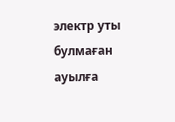электр уты булмаған ауылға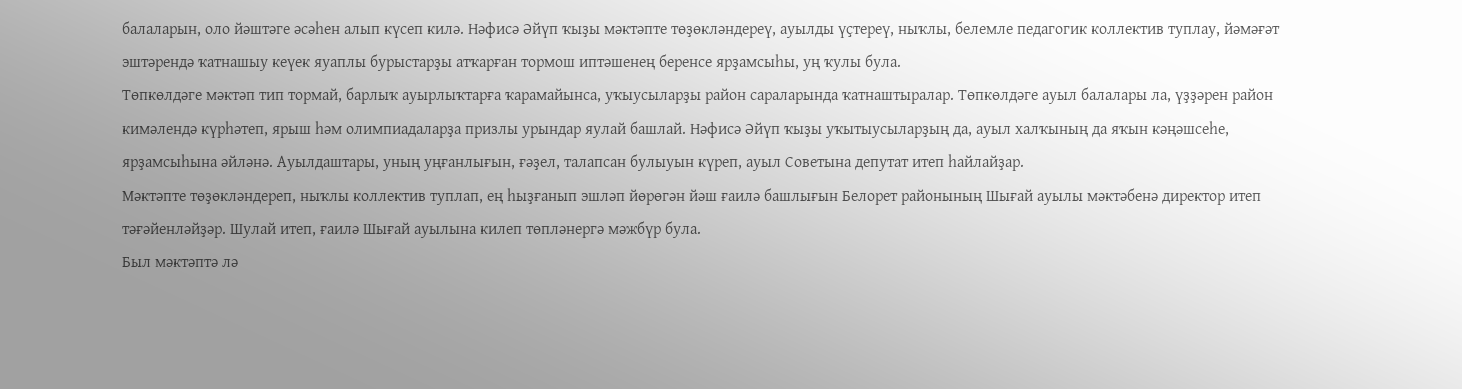балаларын, оло йәштәге әсәһен алып күсеп килә. Нәфисә Әйүп ҡыҙы мәктәпте төҙөкләндереү, ауылды үҫтереү, ныҡлы, белемле педагогик коллектив туплау, йәмәғәт эштәрендә ҡатнашыу кеүек яуаплы бурыстарҙы атҡарған тормош иптәшенең беренсе ярҙамсыһы, уң ҡулы була.
Төпкөлдәге мәктәп тип тормай, барлыҡ ауырлыҡтарға ҡарамайынса, уҡыусыларҙы район сараларында ҡатнаштыралар. Төпкөлдәге ауыл балалары ла, үҙҙәрен район кимәлендә күрһәтеп, ярыш һәм олимпиадаларҙа призлы урындар яулай башлай. Нәфисә Әйүп ҡыҙы уҡытыусыларҙың да, ауыл халҡының да яҡын кәңәшсеһе, ярҙамсыһына әйләнә. Ауылдаштары, уның уңғанлығын, ғәҙел, талапсан булыуын күреп, ауыл Советына депутат итеп һайлайҙар.
Мәктәпте төҙөкләндереп, ныҡлы коллектив туплап, ең һыҙғанып эшләп йөрөгән йәш ғаилә башлығын Белорет районының Шығай ауылы мәктәбенә директор итеп тәғәйенләйҙәр. Шулай итеп, ғаилә Шығай ауылына килеп төпләнергә мәжбүр була.
Был мәктәптә лә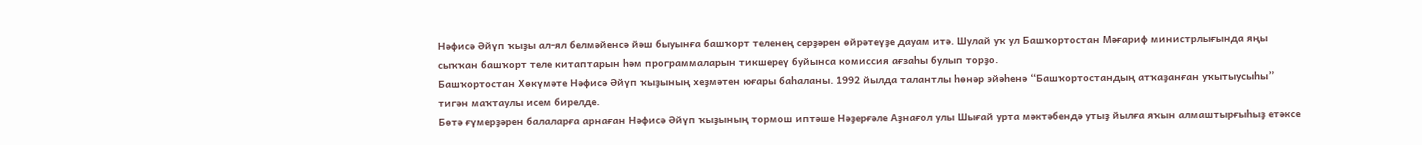Нәфисә Әйүп ҡыҙы ал-ял белмәйенсә йәш быуынға башҡорт теленең серҙәрен өйрәтеүҙе дауам итә. Шулай уҡ ул Башҡортостан Мәғариф министрлығында яңы сыҡҡан башҡорт теле китаптарын һәм программаларын тикшереү буйынса комиссия ағзаһы булып торҙо.
Башҡортостан Хөкүмәте Нәфисә Әйүп ҡыҙының хеҙмәтен юғары баһаланы. 1992 йылда талантлы һөнәр эйәһенә “Башҡортостандың атҡаҙанған уҡытыусыһы” тигән маҡтаулы исем бирелде.
Бөтә ғүмерҙәрен балаларға арнаған Нәфисә Әйүп ҡыҙының тормош иптәше Нәҙерғәле Аҙнағол улы Шығай урта мәктәбендә утыҙ йылға яҡын алмаштырғыһыҙ етәксе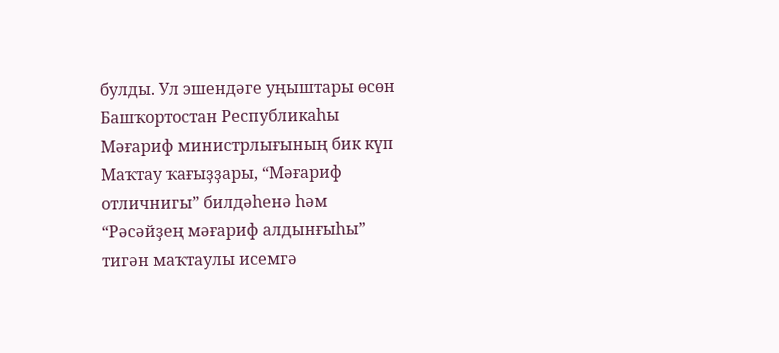булды. Ул эшендәге уңыштары өсөн Башҡортостан Республикаһы Мәғариф министрлығының бик күп Маҡтау ҡағыҙҙары, “Мәғариф отличнигы” билдәһенә һәм “Рәсәйҙең мәғариф алдынғыһы” тигән маҡтаулы исемгә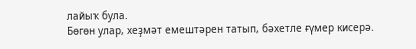лайыҡ була.
Бөгөн улар, хеҙмәт емештәрен татып, бәхетле ғүмер кисерә.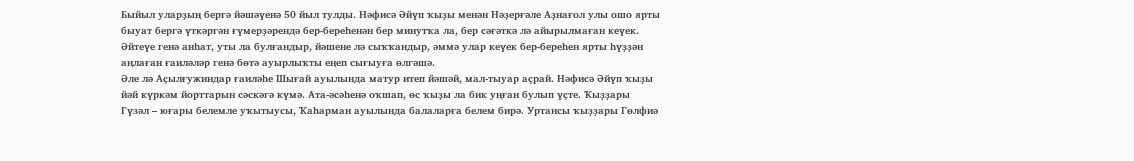Быйыл уларҙың бергә йәшәүенә 50 йыл тулды. Нәфисә Әйүп ҡыҙы менән Нәҙерғәле Аҙнағол улы ошо ярты быуат бергә үткәргән ғүмерҙәрендә бер-береһенән бер минутҡа ла, бер сәғәткә лә айырылмаған кеүек. Әйтеүе генә анһат, уты ла булғандыр, йәшене лә сыҡҡандыр, әммә улар кеүек бер-береһен ярты һүҙҙән аңлаған ғаиләләр генә бөтә ауырлыҡты еңеп сығыуға өлгәшә.
Әле лә Аҫылғужиндар ғаиләһе Шығай ауылында матур итеп йәшәй, мал-тыуар аҫрай. Нәфисә Әйүп ҡыҙы йәй күркәм йорттарын сәскәгә күмә. Ата-әсәһенә оҡшап, өс ҡыҙы ла бик уңған булып үҫте. Ҡыҙҙары Гүзәл – юғары белемле уҡытыусы, Ҡаһарман ауылында балаларға белем бирә. Уртансы ҡыҙҙары Гөлфиә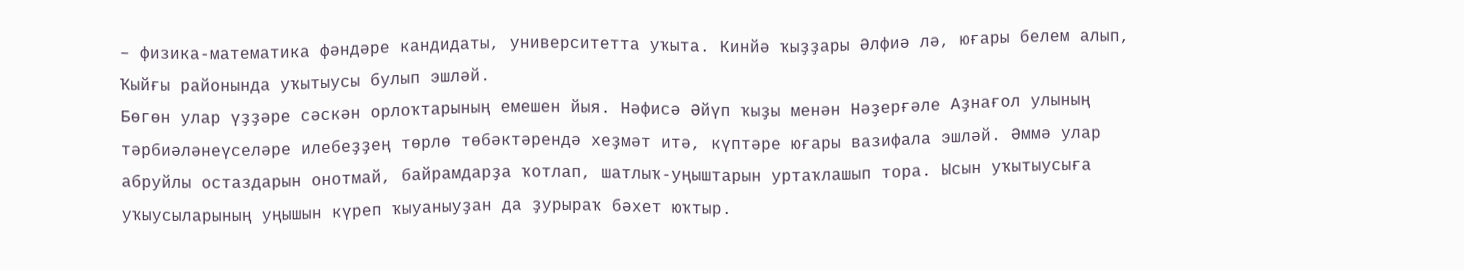– физика-математика фәндәре кандидаты, университетта уҡыта. Кинйә ҡыҙҙары Әлфиә лә, юғары белем алып, Ҡыйғы районында уҡытыусы булып эшләй.
Бөгөн улар үҙҙәре сәскән орлоҡтарының емешен йыя. Нәфисә Әйүп ҡыҙы менән Нәҙерғәле Аҙнағол улының тәрбиәләнеүселәре илебеҙҙең төрлө төбәктәрендә хеҙмәт итә, күптәре юғары вазифала эшләй. Әммә улар абруйлы остаздарын онотмай, байрамдарҙа ҡотлап, шатлыҡ-уңыштарын уртаҡлашып тора. Ысын уҡытыусыға уҡыусыларының уңышын күреп ҡыуаныуҙан да ҙурыраҡ бәхет юҡтыр.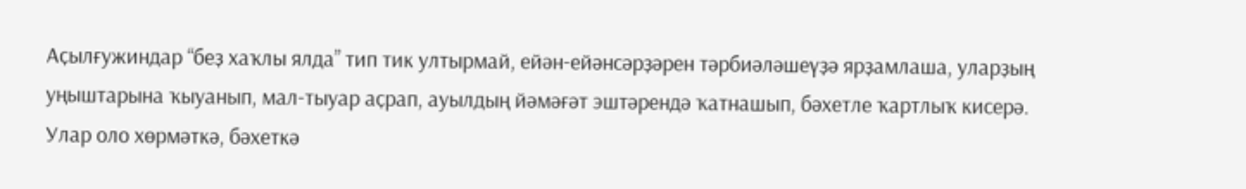Аҫылғужиндар “беҙ хаҡлы ялда” тип тик ултырмай, ейән-ейәнсәрҙәрен тәрбиәләшеүҙә ярҙамлаша, уларҙың уңыштарына ҡыуанып, мал-тыуар аҫрап, ауылдың йәмәғәт эштәрендә ҡатнашып, бәхетле ҡартлыҡ кисерә. Улар оло хөрмәткә, бәхеткә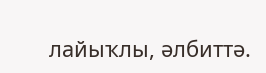лайыҡлы, әлбиттә.